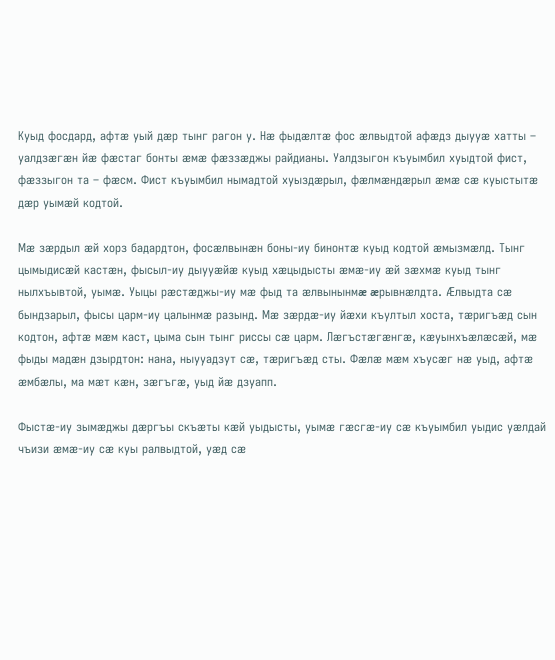Куыд фосдард, афтæ уый дæр тынг рагон у. Нæ фыдæлтæ фос æлвыдтой афæдз дыууæ хатты – уалдзæгæн йæ фæстаг бонты æмæ фæззæджы райдианы. Уалдзыгон къуымбил хуыдтой фист, фæззыгон та – фæсм. Фист къуымбил нымадтой хуыздæрыл, фæлмæндæрыл æмæ сæ куыстытæ дæр уымæй кодтой.

Мæ зæрдыл æй хорз бадардтон, фосæлвынæн боны-иу бинонтæ куыд кодтой æмызмæлд. Тынг цымыдисæй кастæн, фысыл-иу дыууæйæ куыд хæцыдысты æмæ-иу æй зæхмæ куыд тынг нылхъывтой, уымæ. Уыцы рæстæджы-иу мæ фыд та æлвынынмæ æрывнæлдта. Æлвыдта сæ бындзарыл, фысы царм-иу цалынмæ разынд. Мæ зæрдæ-иу йæхи къултыл хоста, тæригъæд сын кодтон, афтæ мæм каст, цыма сын тынг риссы сæ царм. Лæгъстæгæнгæ, кæуынхъæлæсæй, мæ фыды мадæн дзырдтон: нана, ныууадзут сæ, тæригъæд сты. Фæлæ мæм хъусæг нæ уыд, афтæ æмбæлы, ма мæт кæн, зæгъгæ, уыд йæ дзуапп.

Фыстæ-иу зымæджы дæргъы скъæты кæй уыдысты, уымæ гæсгæ-иу сæ къуымбил уыдис уæлдай чъизи æмæ-иу сæ куы ралвыдтой, уæд сæ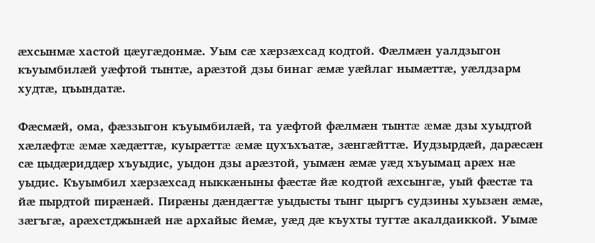æхсынмæ хастой цæугæдонмæ. Уым сæ хæрзæхсад кодтой. Фæлмæн уалдзыгон къуымбилæй уæфтой тынтæ, арæзтой дзы бинаг æмæ уæйлаг нымæттæ, уæлдзарм худтæ, цъындатæ.

Фæсмæй, ома, фæззыгон къуымбилæй, та уæфтой фæлмæн тынтæ æмæ дзы хуыдтой хæлæфтæ æмæ хæдæттæ, куырæттæ æмæ цухъхъатæ, зæнгæйттæ. Иудзырдæй, дарæсæн сæ цыдæриддæр хъуыдис, уыдон дзы арæзтой, уымæн æмæ уæд хъуымац арæх нæ уыдис. Къуымбил хæрзæхсад ныккæныны фæстæ йæ кодтой æхсынгæ, уый фæстæ та йæ пырдтой пирæнæй. Пирæны дæндæгтæ уыдысты тынг цыргъ судзины хуызæн æмæ, зæгъгæ, арæхстджынæй нæ архайыс йемæ, уæд дæ къухты тугтæ акалдаиккой. Уымæ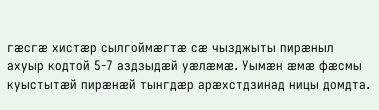гæсгæ хистæр сылгоймæгтæ сæ чызджыты пирæныл ахуыр кодтой 5-7 аздзыдæй уæлæмæ. Уымæн æмæ фæсмы куыстытæй пирæнæй тынгдæр арæхстдзинад ницы домдта.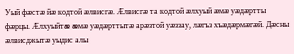Уый фæстæ йæ кодтой æлвисгæ. Æлвисгæ та кодтой æлхуый æмæ уæдæртты фæрцы. Æлхуыйтæ æмæ уæдæрттытæ арæзтой уæззау, лæгъз хъæдæрмæгæй. Дæсны æлвисджытæ уыдис алы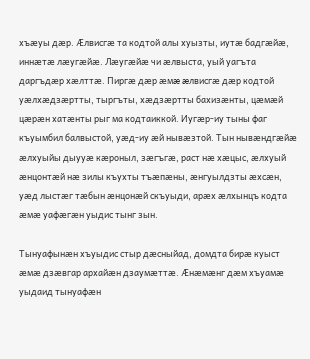хъæуы дæр. Æлвисгæ та кодтой алы хуызты, иутæ бадгæйæ, иннæтæ лæугæйæ. Лæугæйæ чи æлвыста, уый уагъта даргъдæр хæлттæ. Пиргæ дæр æмæ æлвисгæ дæр кодтой уæлхæдзæртты, тыргъты, хæдзæртты бахизæнты, цæмæй цæрæн хатæнты рыг ма кодтаиккой. Иугæр-иу тыны фаг къуымбил балвыстой, уæд-иу æй нывæзтой. Тын нывæндгæйæ æлхуыйы дыууæ кæроныл, зæгъгæ, раст нæ хæцыс, æлхуый æнцонтæй нæ зилы къухты тъæпæны, æнгуылдзты æхсæн, уæд лыстæг тæбын æнцонæй скъуыди, арæх æлхынцъ кодта æмæ уафæгæн уыдис тынг зын.

Тынуафынæн хъуыдис стыр дæсныйад, домдта бирæ куыст æмæ дзæвгар архайæн дзаумæттæ. Æнæмæнг дæм хъуамæ уыдаид тынуафæн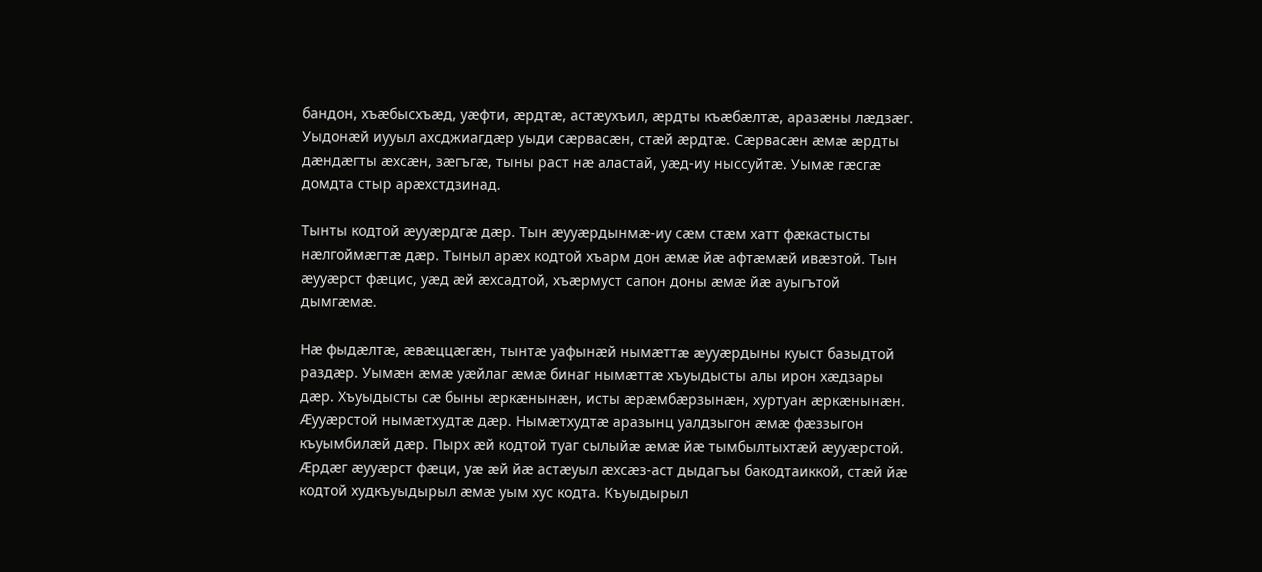бандон, хъæбысхъæд, уæфти, æрдтæ, астæухъил, æрдты къæбæлтæ, аразæны лæдзæг. Уыдонæй иууыл ахсджиагдæр уыди сæрвасæн, стæй æрдтæ. Сæрвасæн æмæ æрдты дæндæгты æхсæн, зæгъгæ, тыны раст нæ аластай, уæд-иу ныссуйтæ. Уымæ гæсгæ домдта стыр арæхстдзинад.

Тынты кодтой æууæрдгæ дæр. Тын æууæрдынмæ-иу сæм стæм хатт фæкастысты нæлгоймæгтæ дæр. Тыныл арæх кодтой хъарм дон æмæ йæ афтæмæй ивæзтой. Тын æууæрст фæцис, уæд æй æхсадтой, хъæрмуст сапон доны æмæ йæ ауыгътой дымгæмæ.

Нæ фыдæлтæ, æвæццæгæн, тынтæ уафынæй нымæттæ æууæрдыны куыст базыдтой раздæр. Уымæн æмæ уæйлаг æмæ бинаг нымæттæ хъуыдысты алы ирон хæдзары дæр. Хъуыдысты сæ быны æркæнынæн, исты æрæмбæрзынæн, хуртуан æркæнынæн. Æууæрстой нымæтхудтæ дæр. Нымæтхудтæ аразынц уалдзыгон æмæ фæззыгон къуымбилæй дæр. Пырх æй кодтой туаг сылыйæ æмæ йæ тымбылтыхтæй æууæрстой. Æрдæг æууæрст фæци, уæ æй йæ астæуыл æхсæз-аст дыдагъы бакодтаиккой, стæй йæ кодтой худкъуыдырыл æмæ уым хус кодта. Къуыдырыл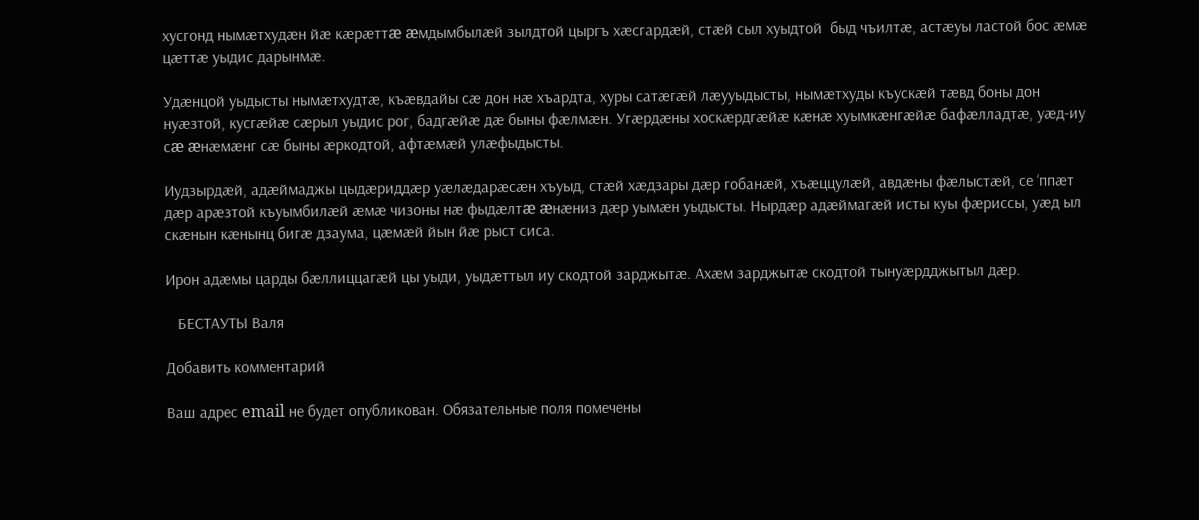хусгонд нымæтхудæн йæ кæрæттæ æмдымбылæй зылдтой цыргъ хæсгардæй, стæй сыл хуыдтой  быд чъилтæ, астæуы ластой бос æмæ цæттæ уыдис дарынмæ.

Удæнцой уыдысты нымæтхудтæ, къæвдайы сæ дон нæ хъардта, хуры сатæгæй лæууыдысты, нымæтхуды къускæй тæвд боны дон нуæзтой, кусгæйæ сæрыл уыдис рог, бадгæйæ дæ быны фæлмæн. Угæрдæны хоскæрдгæйæ кæнæ хуымкæнгæйæ бафæлладтæ, уæд-иу сæ æнæмæнг сæ быны æркодтой, афтæмæй улæфыдысты.

Иудзырдæй, адæймаджы цыдæриддæр уæлæдарæсæн хъуыд, стæй хæдзары дæр гобанæй, хъæццулæй, авдæны фæлыстæй, се ‘ппæт дæр арæзтой къуымбилæй æмæ чизоны нæ фыдæлтæ æнæниз дæр уымæн уыдысты. Нырдæр адæймагæй исты куы фæриссы, уæд ыл скæнын кæнынц бигæ дзаума, цæмæй йын йæ рыст сиса.

Ирон адæмы царды бæллиццагæй цы уыди, уыдæттыл иу скодтой зарджытæ. Ахæм зарджытæ скодтой тынуæрдджытыл дæр.

   БЕСТАУТЫ Валя

Добавить комментарий

Ваш адрес email не будет опубликован. Обязательные поля помечены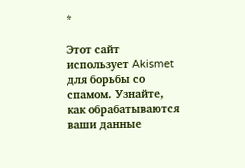*

Этот сайт использует Akismet для борьбы со спамом. Узнайте, как обрабатываются ваши данные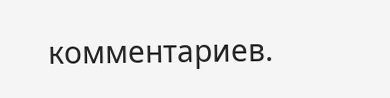комментариев.